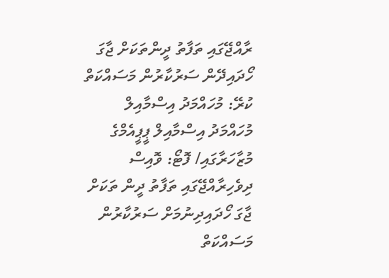ރާއްޖޭގައި ތަފާތު ދީންތަކަށް ޖާގަ ހޯދައިދޭން ސަރުކާރުން މަސައްކަތް ކުރޭ: މުހައްމަދު އިސްމާއިލް
މުހައްމަދު އިސްމާއިލް ޕީޕީއެމްގެ މުޒާހަރާގައި/ ފޮޓޯ: ވޮއިސް
ދިވެހިރާއްޖޭގައި ތަފާތު ދީން ތަކަށް ޖާގަ ހޯދައިދިނުމަށް ސަރުކާރުން މަސައްކަތް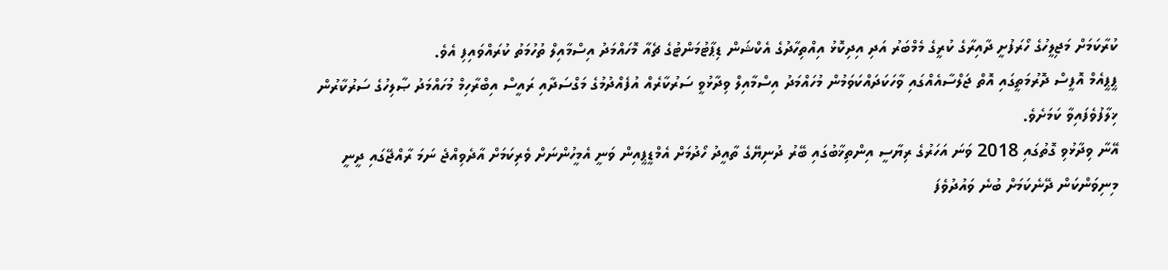ކުރާކަމަށް މަޖިލީހުގެ ހޯރަފުށީ ދާއިރާގެ ކުރީގެ މެމްބަރު އަދި އިދިކޮޅު އިއްތިހާދުގެ އެކްޝަން ޑިޕާޓުމަންޓުގެ ޗެއާ މޮހައްމަދު އިސްމާއިލް ތުހުމަތު ކުރައްވައިފި އެވެ.
ޕީޕީއެމް އޮފީސް ދޮރުމަތީގައި އޮތް ޖަލްސާއެއްގައި ވާހަކަދައްކަވަމުން މުހައްމަދު އިސްމާއިލް ވިދާޅުވީ ސަރުކާރެއް އުފެއްދުމުގެ މަގްސަދާއި ރައީސް އިބްރާހިމް މުހައްމަދު ޞާލިހުގެ ސަރުކާރުން ޚިލާފުވެފައިވާ ކަމަށެވެ.
އޭނާ ވިދާޅުވި ގޮތުގައި 2018 ވަނަ އަހަރުގެ ރިޔާސީ އިންތިޚާބުގައި ބޭރު ދުނިޔޭގެ ތާއީދު ހޯދުމަށް އެމްޑީޕީއިން ވަނީ އެމީހުންނަށް ވެރިކަމަށް އާދެވިއްޖެ ނަމަ ރާއްޖޭގައި ދީނީ މިނިވަންކަން ދޭނެކަމަށް ބުނެ ވައުދުވެފަ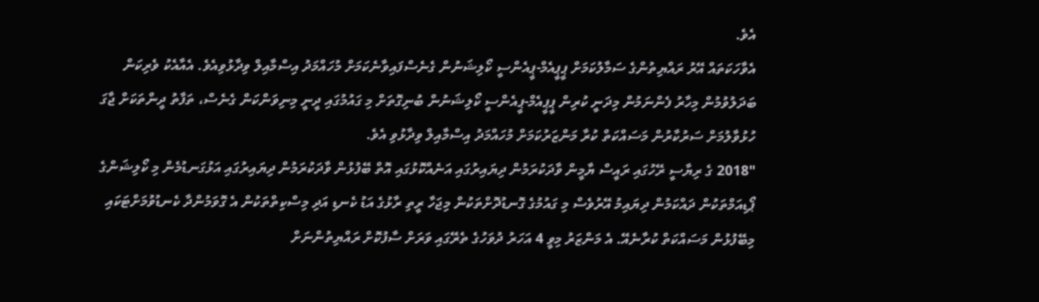އެވެ.
އެވާހަކަތައް އޭރު ރައްޔިތުންގެ ސަމާލުކަމަށް ޕީޕީއެމް-ޕީއެންސީ ކޯލިޝަނުން ގެނެސްފައިވާނެކަމަށް މުހައްމަދު އިސްމާއިލް ވިދާޅުވިއެވެ. އެއާއެކު ވެރިކަން ބަދަލުވުމުން މިހާރު ފެންނަމުން މިދަނީ ކުރިން ޕީޕީއެމް-ޕީއެންސީ ކޯލިޝަނުން ބުނިގޮތަށް މި ގައުމުގައި ދީނީ މިނިވަންކަން ގެނެސް، ތަފާތު ދީންތަކަށް ޖާގަ ހުޅުވާލުމަށް ސަރުކާރުން މަސައްކަތް ކުރާ މަންޒަރުކަމަށް މުހައްމަދު އިސްމާއިލް ވިދާޅުވި އެވެ.
"2018 ގެ ރިޔާސީ ރޭހުގައި ރައީސް ޔާމީން ވާދަކުރަމުން ދިޔައިރުގައި އަނެއްކޮޅުގައި އޮތް ބޭފުޅުން ވާދަކުރަމުން ދިޔައިރުގައި އަޅުގަނޑުމެން މި ކޯލިޝަންގެ ޕޯޑިއަމްތަކުން ދައްކަމުން ދިޔައިމު އޭރުވެސް މި ގައުމުގެ ގޮނޑުދޮށްތަކުން މިޖަހާ ރީތި ރާޅުގެ އަޑު ކެނޑި އަދި މިސްކިތްތަކުން އެ ގޮވަމުންދާ ކެނޑުވުމަށްޓަކައި މިބޭފުޅުން މަސައްކަތް ކުރާނެއޭ. އެ މަންޒަރު މިވީ 4 އަހަރު ދުވަހުގެ ތެރޭގައި ވަރަށް ސާފުކޮށް ރައްޔިތުންނަށް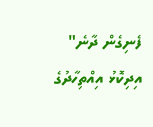ފެނިގެން ދާނެ"
އިދިކޮޅު އިއްތިހާދުގެ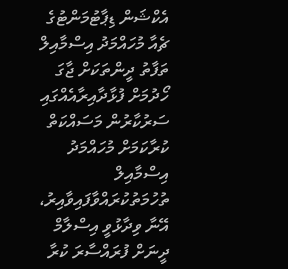އެކްޝަން ޑިޕާޓުމަންޓުގެ ޗެއާ މުހައްމަދު އިސްމާއިލް
ތަފާތު ދީންތަކަށް ޖާގަ ހޯދުމަށް ފުޅާދާއިރާއެއްގައި ސަރުކާރުން މަސައްކަތް ކުރާކަމަށް މުހައްމަދު އިސްމާއިލް ތުހުމަތުކުރައްވާފައިވާއިރު، އޭނާ ވިދާޅުވީ އިސްލާމް ދީނަށް ފުރައްސާރަ ކުރާ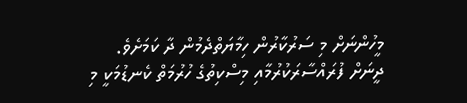މީހުންނަށް މި ސަރުކާރުން ހިމާޔަތްދެމުން ދާ ކަމަށެވެ.
ދީނަށް ފުރައްސާރަކުރުމާއި މިސްކިތުގެ ހުރުމަތް ކެނޑުމަކީ މި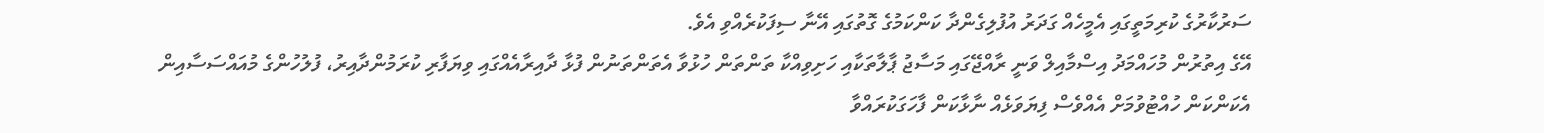ސަރުކާރުގެ ކުރިމަތީގައި އެމީހެއް ގަދަރު އުފުލިގެންދާ ކަންކަމުގެ ގޮތުގައި އޭނާ ސިފަކުރެއްވި އެވެ.
އޭގެ އިތުރުން މުހައްމަދު އިސްމާއިލް ވަނީ ރާއްޖޭގައި މަސާޖު ޕާލާތަކާއި ހަށިވިއްކާ ތަންތަން ހުޅުވާ އެތަންތަނުން ފުޅާ ދާއިރާއެއްގައި ވިޔަފާރި ކުރަމުންދާއިރު، ފުލުހުންގެ މުއައްސަސާއިން އެކަންކަން ހުއްޓުވުމަށް އެއްވެސް ފިޔަވަޅެއް ނާޅާކަން ފާހަގަކުރައްވާ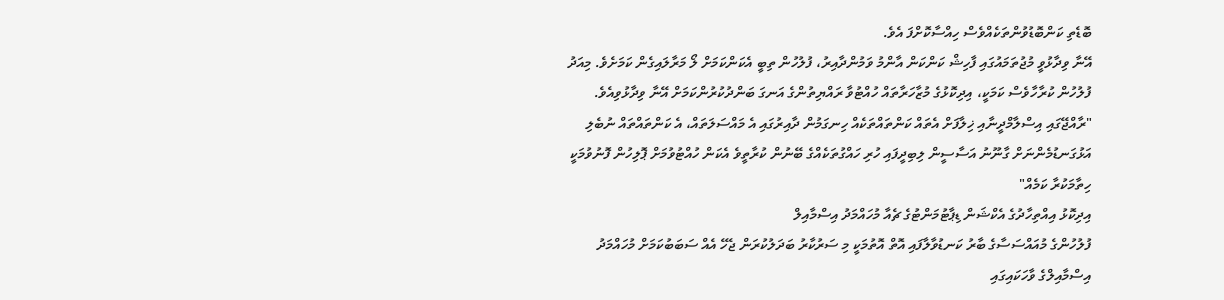ބޮޑެތި ކަންބޮޑުވުންތަކެއްވެސް ހިއްސާކޮށްފަ އެވެ.
އޭނާ ވިދާޅުވީ މުޖުތަމައުގައި ފާހިޝް ކަންކަން އާންމު ވަމުންދާއިރު، ފުލުހުން ތިބީ އެކަންކަމަށް ލޯ މަރާލައިގެން ކަމަށެވެ. މިއަދު ފުލުހުން ކުރާހާވެސް ކަމަކީ، އިދިކޮޅުގެ މުޒާހަރާތައް ހުއްޓުވާ ރައްޔިތުންގެ އަނގަ ބަންދުކުރުންކަމަށް އޭނާ ވިދާޅުވިއެވެ.
"ރާއްޖޭގައި އިސްލާމްދީނާއި ޚިލާފަށް އެތައް ކަންތައްތަކެއް ހިނގަމުން ދާއިރުގައި އެ މައްސަލަތައް، އެ ކަންތައްތައް ނުބެލި އަޅުގަނޑުމެންނަށް ގާނޫނު އަސާސީން ލިބިދީފައި ހުރި ހައްގުތަކެއްގެ ބޭނުން ކުރާތީވެ އެކަން ހުއްޓުވުމަށް ޕޮލިހުން ފޮނުވުމަކީ ހިތާމަކުރާ ކަމެއް"
އިދިކޮޅު އިއްތިހާދުގެ އެކްޝަން ޑިޕާޓުމަންޓުގެ ޗެއާ މުހައްމަދު އިސްމާއިލް
ފުލުހުންގެ މުއައްސަސާގެ ބާރު ކަނޑުވާލާފައި އޮތް އޮތުމަކީ މި ސަރުކާރު ބަދަލުކުރަން ޖެހޭ އެއް ސަބަބުކަމަށް މުހައްމަދު އިސްމާއިލްގެ ވާހަކައިގައި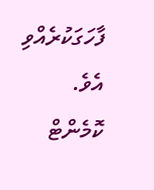ފާހަގަކުރެއްވި އެވެ.
ކޮމެންޓް